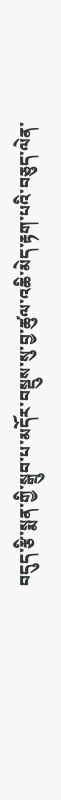བདུད་རྩི་སྨན་གྱི་སྒྲུབ་པ་མདོར་བསྡུས་སུ་བྱ་ཚུལ་འཆི་མེད་རྟག་པའི་བཅུད་ལེན་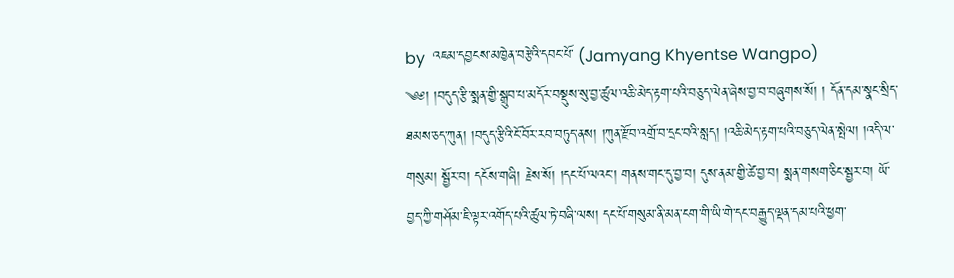by  འཇམ་དབྱངས་མཁྱེན་བརྩེའི་དབང་པོ་ (Jamyang Khyentse Wangpo)
༄༅། །བདུད་རྩི་སྨན་གྱི་སྒྲུབ་པ་མདོར་བསྡུས་སུ་བྱ་ཚུལ་འཆི་མེད་རྟག་པའི་བཅུད་ལེན་ཞེས་བྱ་བ་བཞུགས་སོ། ། དོན་དམ་སྣང་སྲིད་ཐམས་ཅད་ཀུན། །བདུད་རྩིའི་ངོ་བོར་རབ་བཏུད་ནས། །ཀུན་རྫོབ་འགྲོ་བ་དྲང་བའི་སླད། །འཆི་མེད་རྟག་པའི་བཅུད་ལེན་སྤེལ། །འདི་ལ་གསུམ། སྦྱོར་བ། དངོས་གཞི། རྗེས་སོ། །དང་པོ་ལའང་། གནས་གང་དུ་བྱ་བ། དུས་ནམ་གྱི་ཚེ་བྱ་བ། སྨན་གསག་ཅིང་སྦྱར་བ། ཡོ་བྱད་ཀྱི་གཤོམ་ཇི་ལྟར་འགོད་པའི་ཚུལ་ཏེ་བཞི་ལས། དང་པོ་གསུམ་ནི་མན་ངག་གི་ཡི་གེ་དང་བརྒྱུད་ལྡན་དམ་པའི་ཕྱག་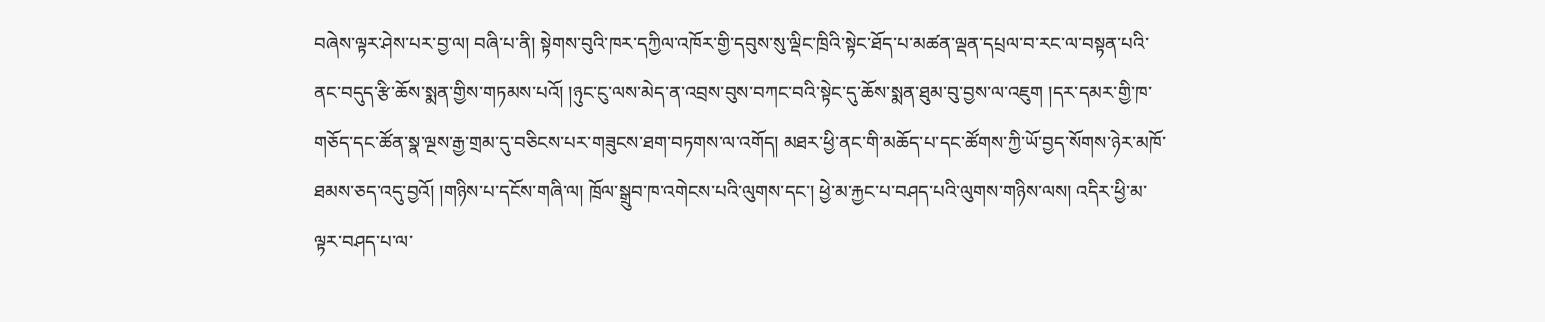བཞེས་ལྟར་ཤེས་པར་བྱ་ལ། བཞི་པ་ནི། སྟེགས་བུའི་ཁར་དཀྱིལ་འཁོར་གྱི་དབུས་སུ་ལྡིང་ཁྲིའི་སྟེང་ཐོད་པ་མཚན་ལྡན་དཔྲལ་བ་རང་ལ་བསྟན་པའི་ནང་བདུད་རྩི་ཆོས་སྨན་གྱིས་གཏམས་པའོ། །ཉུང་ངུ་ལས་མེད་ན་འབྲས་བུས་བཀང་བའི་སྟེང་དུ་ཆོས་སྨན་ཐུམ་བུ་བྱས་ལ་འཇུག །དར་དམར་གྱི་ཁ་གཅོད་དང་ཚོན་སྣ་ལྔས་རྒྱ་གྲམ་དུ་བཅིངས་པར་གཟུངས་ཐག་བཏགས་ལ་འགོད། མཐར་ཕྱི་ནང་གི་མཆོད་པ་དང་ཚོགས་ཀྱི་ཡོ་བྱད་སོགས་ཉེར་མཁོ་ཐམས་ཅད་འདུ་བྱའོ། །གཉིས་པ་དངོས་གཞི་ལ། ཁྲོལ་སྒྲུབ་ཁ་འགེངས་པའི་ལུགས་དང་། ཕྱེ་མ་རྐྱང་པ་བཤད་པའི་ལུགས་གཉིས་ལས། འདིར་ཕྱི་མ་ལྟར་བཤད་པ་ལ་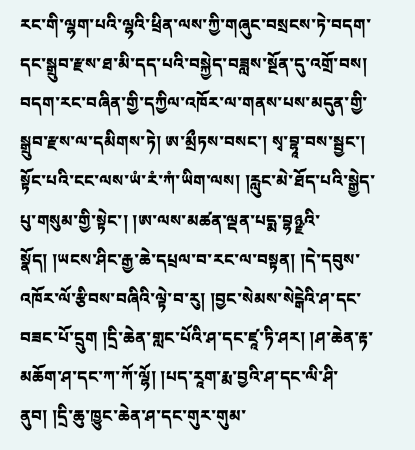རང་གི་ལྷག་པའི་ལྷའི་ཕྲིན་ལས་ཀྱི་གཞུང་བསྲངས་ཏེ་བདག་དང་སྒྲུབ་རྫས་ཐ་མི་དད་པའི་བསྐྱེད་བཟླས་སྔོན་དུ་འགྲོ་བས། བདག་རང་བཞིན་གྱི་དཀྱིལ་འཁོར་ལ་གནས་པས་མདུན་གྱི་སྒྲུབ་རྫས་ལ་དམིགས་ཏེ། ཨ་མྲྀཏས་བསང་། སྭ་བྷཱ་བས་སྦྱང་། སྟོང་པའི་ངང་ལས་ཡཾ་རཾ་ཀཾ་ཡིག་ལས། །རླུང་མེ་ཐོད་པའི་སྒྱེད་པུ་གསུམ་གྱི་སྟེང་། །ཨ་ལས་མཚན་ལྡན་པདྨ་བྷཉྫའི་སྣོད། །ཡངས་ཤིང་རྒྱ་ཆེ་དཔྲལ་བ་རང་ལ་བསྟན། །དེ་དབུས་འཁོར་ལོ་རྩིབས་བཞིའི་ལྟེ་བ་རུ། །བྱང་སེམས་སེངྒེའི་ཤ་དང་བཟང་པོ་དྲུག །དྲི་ཆེན་གླང་པོའི་ཤ་དང་ཛཱ་ཏི་ཤར། །ཤ་ཆེན་རྟ་མཆོག་ཤ་དང་ཀ་ཀོ་ལྷོ། །པད་རཱག་རྨ་བྱའི་ཤ་དང་ལི་ཤི་ནུབ། །དྲི་ཆུ་ཁྱུང་ཆེན་ཤ་དང་གུར་གུམ་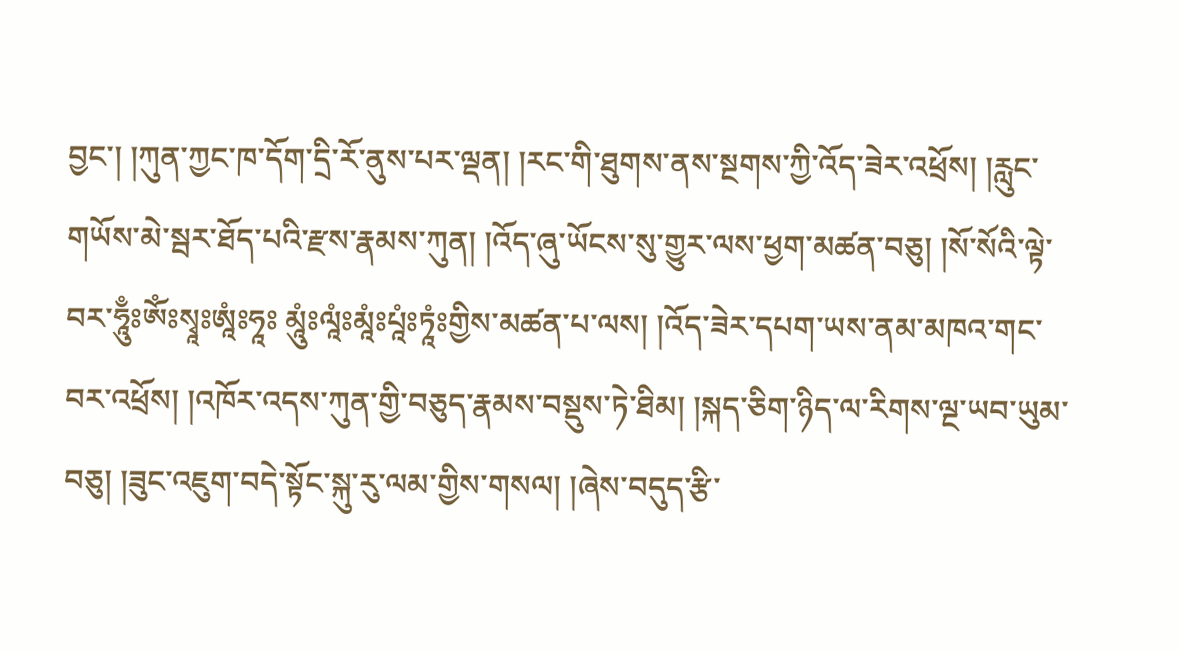བྱང་། །ཀུན་ཀྱང་ཁ་དོག་དྲི་རོ་ནུས་པར་ལྡན། །རང་གི་ཐུགས་ནས་སྔགས་ཀྱི་འོད་ཟེར་འཕྲོས། །རླུང་གཡོས་མེ་སྦར་ཐོད་པའི་རྫས་རྣམས་ཀུན། །འོད་ཞུ་ཡོངས་སུ་གྱུར་ལས་ཕྱག་མཚན་བཅུ། །སོ་སོའི་ལྟེ་བར་ཧཱུྃཿཨོཾཿསྭཱཿཨཱཾཿཧཱཿ མཱུཾཿལཱཾཿམཱཾཿཔཱཾཿཏཱཾཿགྱིས་མཚན་པ་ལས། །འོད་ཟེར་དཔག་ཡས་ནམ་མཁའ་གང་བར་འཕྲོས། །འཁོར་འདས་ཀུན་གྱི་བཅུད་རྣམས་བསྡུས་ཏེ་ཐིམ། །སྐད་ཅིག་ཉིད་ལ་རིགས་ལྔ་ཡབ་ཡུམ་བཅུ། །ཟུང་འཇུག་བདེ་སྟོང་སྐུ་རུ་ལམ་གྱིས་གསལ། །ཞེས་བདུད་རྩི་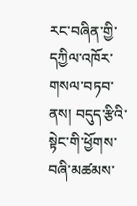རང་བཞིན་གྱི་དཀྱིལ་འཁོར་གསལ་བཏབ་ནས། བདུད་རྩིའི་སྟེང་གི་ཕྱོགས་བཞི་མཚམས་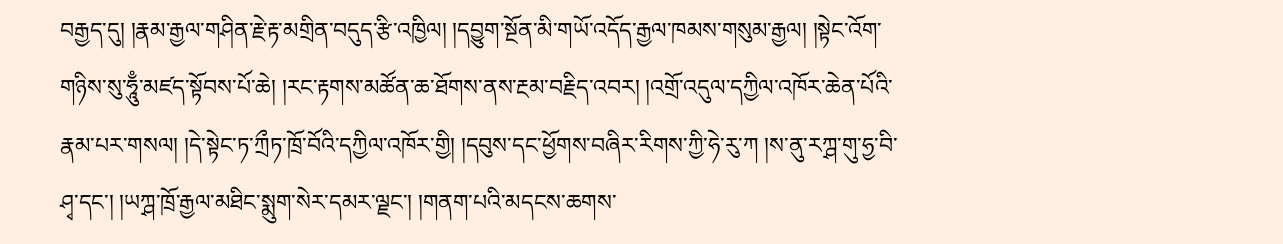བརྒྱད་དུ། །རྣམ་རྒྱལ་གཤིན་རྗེ་རྟ་མགྲིན་བདུད་རྩི་འཁྱིལ། །དབྱུག་སྔོན་མི་གཡོ་འདོད་རྒྱལ་ཁམས་གསུམ་རྒྱལ། །སྟེང་འོག་གཉིས་སུ་ཧཱུྃ་མཛད་སྟོབས་པོ་ཆེ། །རང་རྟགས་མཚོན་ཆ་ཐོགས་ནས་རྔམ་བརྗིད་འབར། །འགྲོ་འདུལ་དཀྱིལ་འཁོར་ཆེན་པོའི་རྣམ་པར་གསལ། །དེ་སྟེང་ཏ་ཀྲྀཏ་ཁྲོ་བོའི་དཀྱིལ་འཁོར་གྱི། །དབུས་དང་ཕྱོགས་བཞིར་རིགས་ཀྱི་ཧེ་རུ་ཀ །ས་ནུ་རཀྴ་གུ་ཧྱ་བི་ཤྭ་དང་། །ཡཀྴ་ཁྲོ་རྒྱལ་མཐིང་སྨུག་སེར་དམར་ལྗང་། །གནག་པའི་མདངས་ཆགས་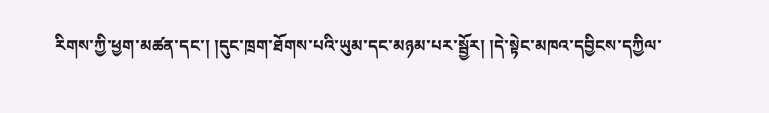རིགས་ཀྱི་ཕྱག་མཚན་དང་། །དུང་ཁྲག་ཐོགས་པའི་ཡུམ་དང་མཉམ་པར་སྦྱོར། །དེ་སྟེང་མཁའ་དབྱིངས་དཀྱིལ་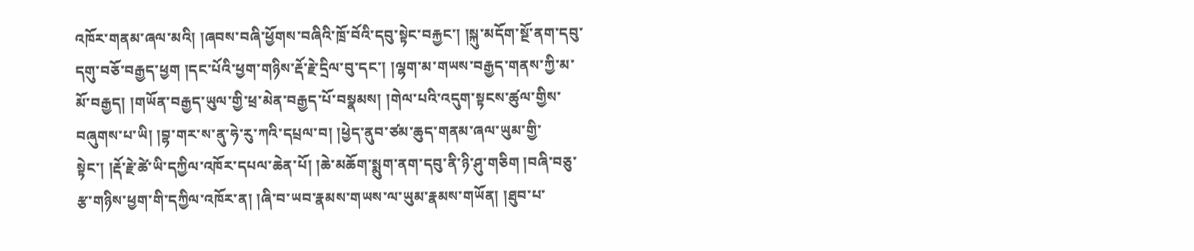འཁོར་གནམ་ཞལ་མའི། །ཞབས་བཞི་ཕྱོགས་བཞིའི་ཁྲོ་བོའི་དབུ་སྟེང་བརྐྱང་། །སྐུ་མདོག་སྔོ་ནག་དབུ་དགུ་བཅོ་བརྒྱད་ཕྱག །དང་པོའི་ཕྱག་གཉིས་རྡོ་རྗེ་དྲིལ་བུ་དང་། །ལྷག་མ་གཡས་བརྒྱད་གནས་ཀྱི་མ་མོ་བརྒྱད། །གཡོན་བརྒྱད་ཡུལ་གྱི་ཕྲ་མེན་བརྒྱད་པོ་བསྣམས། །གེལ་པའི་འདུག་སྟངས་ཚུལ་གྱིས་བཞུགས་པ་ཡི། །བྷ་གར་ས་ནུ་ཧེ་རུ་ཀའི་དཔྲལ་བ། །ཕྱེད་ནུབ་ཙམ་ཆུད་གནམ་ཞལ་ཡུམ་གྱི་སྟེང་། །རྡོ་རྗེ་ཚེ་ཡི་དཀྱིལ་འཁོར་དཔལ་ཆེན་པོ། །ཆེ་མཆོག་སྨུག་ནག་དབུ་ནི་ཉི་ཤུ་གཅིག །བཞི་བཅུ་རྩ་གཉིས་ཕྱག་གི་དཀྱིལ་འཁོར་ན། །ཞི་བ་ཡབ་རྣམས་གཡས་ལ་ཡུམ་རྣམས་གཡོན། །ཐུབ་པ་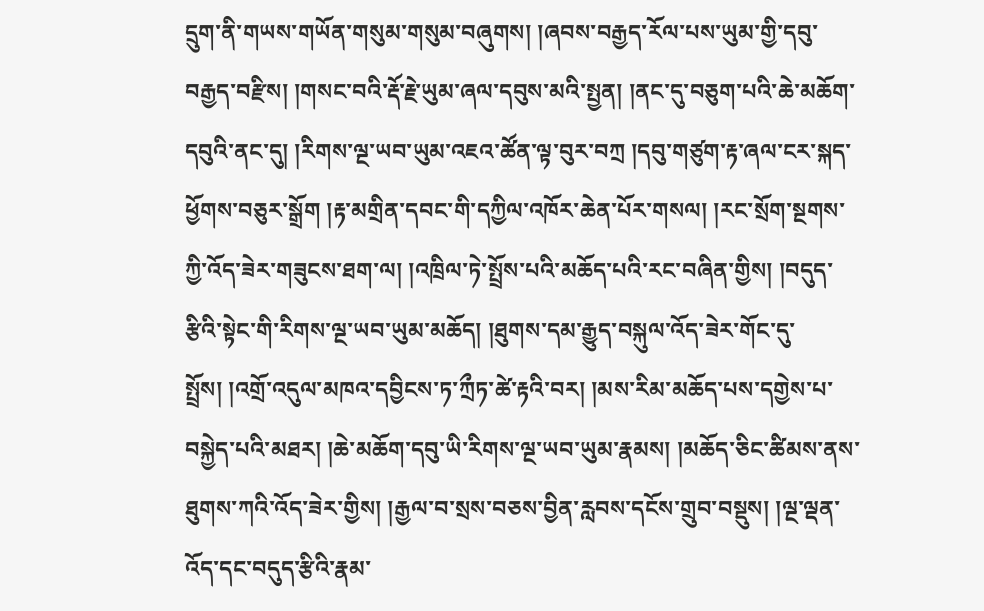དྲུག་ནི་གཡས་གཡོན་གསུམ་གསུམ་བཞུགས། །ཞབས་བརྒྱད་རོལ་པས་ཡུམ་གྱི་དབུ་བརྒྱད་བརྫིས། །གསང་བའི་རྡོ་རྗེ་ཡུམ་ཞལ་དབུས་མའི་སྤྱན། །ནང་དུ་བཅུག་པའི་ཆེ་མཆོག་དབུའི་ནང་དུ། །རིགས་ལྔ་ཡབ་ཡུམ་འཇའ་ཚོན་ལྟ་བུར་བཀྲ །དབུ་གཙུག་རྟ་ཞལ་ངར་སྐད་ཕྱོགས་བཅུར་སྒྲོག །རྟ་མགྲིན་དབང་གི་དཀྱིལ་འཁོར་ཆེན་པོར་གསལ། །རང་སྲོག་སྔགས་ཀྱི་འོད་ཟེར་གཟུངས་ཐག་ལ། །འཁྲིལ་ཏེ་སྤྲོས་པའི་མཆོད་པའི་རང་བཞིན་གྱིས། །བདུད་རྩིའི་སྟེང་གི་རིགས་ལྔ་ཡབ་ཡུམ་མཆོད། །ཐུགས་དམ་རྒྱུད་བསྐུལ་འོད་ཟེར་གོང་དུ་སྤྲོས། །འགྲོ་འདུལ་མཁའ་དབྱིངས་ཏ་ཀྲྀཏ་ཚེ་རྟའི་བར། །མས་རིམ་མཆོད་པས་དགྱེས་པ་བསྐྱེད་པའི་མཐར། །ཆེ་མཆོག་དབུ་ཡི་རིགས་ལྔ་ཡབ་ཡུམ་རྣམས། །མཆོད་ཅིང་ཚིམས་ནས་ཐུགས་ཀའི་འོད་ཟེར་གྱིས། །རྒྱལ་བ་སྲས་བཅས་བྱིན་རླབས་དངོས་གྲུབ་བསྡུས། །ལྔ་ལྡན་འོད་དང་བདུད་རྩིའི་རྣམ་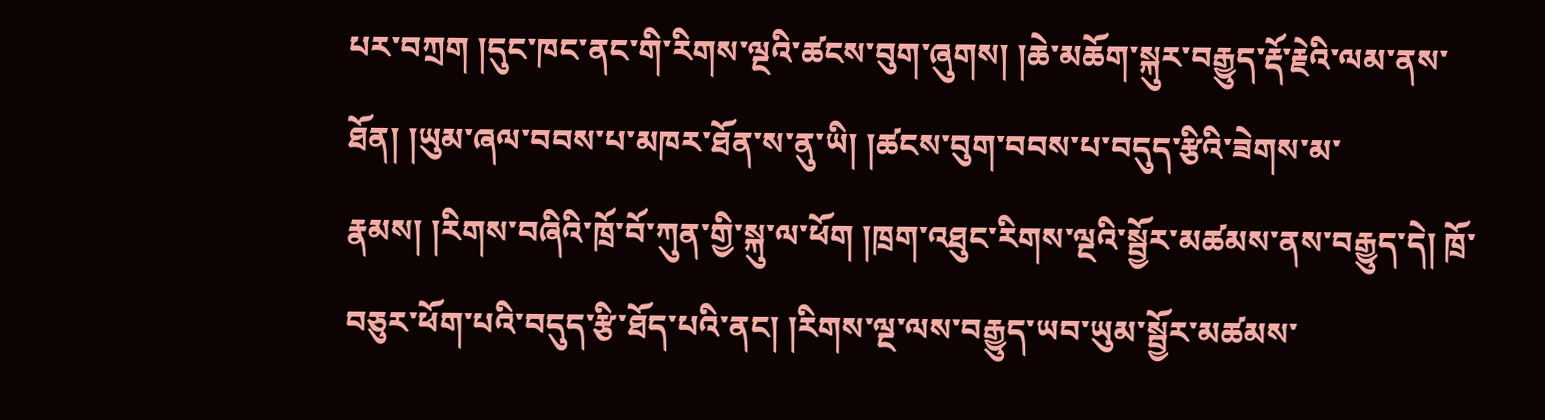པར་བཀྲག །དུང་ཁང་ནང་གི་རིགས་ལྔའི་ཚངས་བུག་ཞུགས། །ཆེ་མཆོག་སྐུར་བརྒྱུད་རྡོ་རྗེའི་ལམ་ནས་ཐོན། །ཡུམ་ཞལ་བབས་པ་མཁར་ཐོན་ས་ནུ་ཡི། །ཚངས་བུག་བབས་པ་བདུད་རྩིའི་ཟེགས་མ་རྣམས། །རིགས་བཞིའི་ཁྲོ་བོ་ཀུན་གྱི་སྐུ་ལ་ཕོག །ཁྲག་འཐུང་རིགས་ལྔའི་སྦྱོར་མཚམས་ནས་བརྒྱུད་དེ། ཁྲོ་བཅུར་ཕོག་པའི་བདུད་རྩི་ཐོད་པའི་ནང། །རིགས་ལྔ་ལས་བརྒྱུད་ཡབ་ཡུམ་སྦྱོར་མཚམས་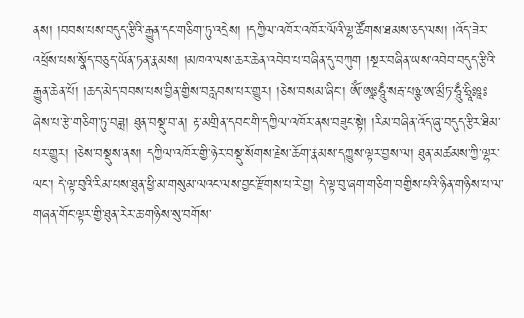ནས། །བབས་པས་བདུད་རྩིའི་རྒྱུན་དང་གཅིག་ཏུ་འདྲེས། །དཀྱིལ་འཁོར་འཁོར་ལོའི་ལྷ་ཚོགས་ཐམས་ཅད་ལས། །འོད་ཟེར་འཕྲོས་པས་སྣོད་བཅུད་ཡོན་ཏན་རྣམས། །མཁའ་ལས་ཆར་ཆེན་འབེབ་པ་བཞིན་དུ་བཀུག །སྔར་བཞིན་ཡས་འབེབ་བདུད་རྩིའི་རྒྱུན་ཆེན་པོ། །ཆད་མེད་བབས་པས་བྱིན་གྱིས་བརླབས་པར་གྱུར། །ཅེས་བསམ་ཞིང་། ཨོཾ་ཨཱཿཧཱུྃ་སརྦ་པཉྩ་ཨ་མྲྀཏ་ཧཱུྃ་ཧྲཱིཿཋཱཿ ཞེས་པ་རྩེ་གཅིག་ཏུ་བཟླ། ཐུན་བསྡུ་བ་ན། རྟ་མགྲིན་དབང་གི་དཀྱིལ་འཁོར་ནས་བཟུང་སྟེ། །རིམ་བཞིན་འོད་ཞུ་བདུད་རྩིར་ཐིམ་པར་གྱུར། །ཅེས་བསྡུས་ནས། དཀྱིལ་འཁོར་གྱི་ཉེར་བསྡུ་སོགས་རྗེས་ཆོག་རྣམས་དཀྱུས་ལྟར་བྱས་ལ། ཐུན་མཚམས་ཀྱི་ལྷར་ལང་། དེ་ལྟ་བུའི་རིམ་པས་ཐུན་ཕྱི་མ་གསུམ་ལའང་ལས་བྱང་རྫོགས་པ་རེ་བྱ། དེ་ལྟ་བུ་ཞག་གཅིག་བགྱིས་པའི་ཉིན་གཉིས་པ་ལ་གཞན་གོང་ལྟར་གྱི་ཐུན་རེར་ཆ་གཉིས་སུ་བགོས་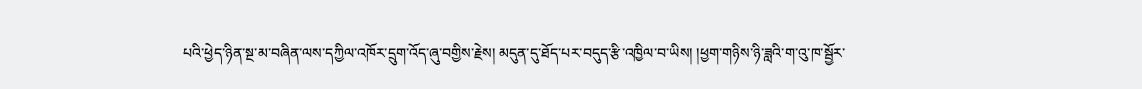པའི་ཕྱེད་ཉིན་སྔ་མ་བཞིན་ལས་དཀྱིལ་འཁོར་དྲུག་འོད་ཞུ་བགྱིས་རྗེས། མདུན་དུ་ཐོད་པར་བདུད་རྩི་འཁྱིལ་བ་ཡིས། །ཕྱག་གཉིས་ཉི་ཟླའི་ག་འུ་ཁ་སྦྱོར་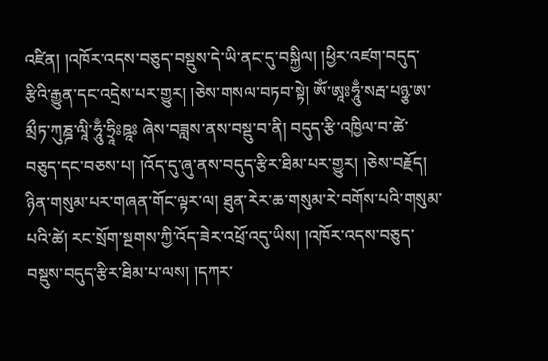འཛིན། །འཁོར་འདས་བཅུད་བསྡུས་དེ་ཡི་ནང་དུ་བསྐྱིལ། །ཕྱིར་འཛག་བདུད་རྩིའི་རྒྱུན་དང་འདྲེས་པར་གྱུར། །ཅེས་གསལ་བཏབ་སྟེ། ཨོཾ་ཨཱཿཧཱུྃ་སརྦ་པཉྩ་ཨ་མྲྀཏ་ཀུཎྜ་ལཱི་ཧཱུྃ་ཧྲཱིཿཋཱཿ ཞེས་བཟླས་ནས་བསྡུ་བ་ནི། བདུད་རྩི་འཁྱིལ་བ་ཚེ་བཅུད་དང་བཅས་པ། །འོད་དུ་ཞུ་ནས་བདུད་རྩིར་ཐིམ་པར་གྱུར། །ཅེས་བརྗོད། ཉིན་གསུམ་པར་གཞན་གོང་ལྟར་ལ། ཐུན་རེར་ཆ་གསུམ་རེ་བགོས་པའི་གསུམ་པའི་ཚེ། རང་སྲོག་སྔགས་ཀྱི་འོད་ཟེར་འཕྲོ་འདུ་ཡིས། །འཁོར་འདས་བཅུད་བསྡུས་བདུད་རྩིར་ཐིམ་པ་ལས། །དཀར་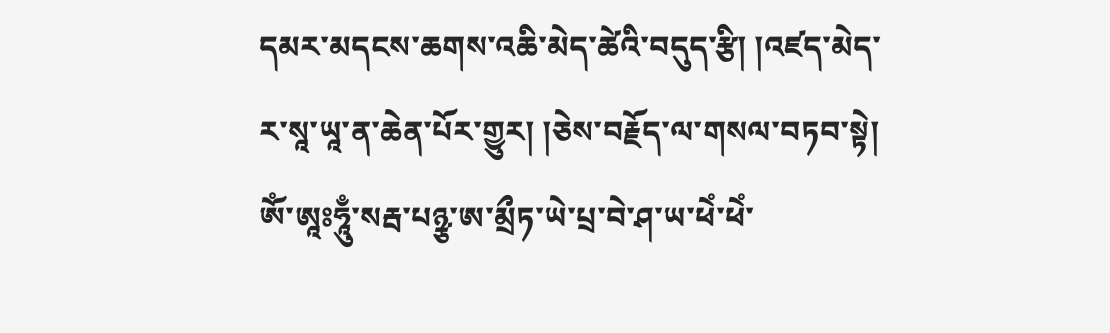དམར་མདངས་ཆགས་འཆི་མེད་ཚེའི་བདུད་རྩི། །འཛད་མེད་ར་སཱ་ཡཱ་ན་ཆེན་པོར་གྱུར། །ཅེས་བརྗོད་ལ་གསལ་བཏབ་སྟེ། ཨོཾ་ཨཱཿཧཱུྃ་སརྦ་པཉྩ་ཨ་མྲྀཏ་ཡེ་པྲ་བེ་ཤ་ཡ་ཕེཾ་ཕེཾ་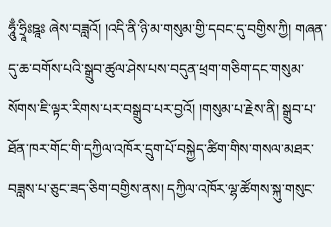ཧཱུྃ་ཧྲཱིཿཋཱཿ ཞེས་བཟླའོ། །འདི་ནི་ཉི་མ་གསུམ་གྱི་དབང་དུ་བགྱིས་ཀྱི། གཞན་དུ་ཆ་བགོས་པའི་སྒྲུབ་ཚུལ་ཤེས་པས་བདུན་ཕྲག་གཅིག་དང་གསུམ་སོགས་ཇི་ལྟར་རིགས་པར་བསྒྲུབ་པར་བྱའོ། །གསུམ་པ་རྗེས་ནི། སྒྲུབ་པ་ཐོན་ཁར་གོང་གི་དཀྱིལ་འཁོར་དྲུག་པོ་བསྐྱེད་ཚིག་གིས་གསལ་མཐར་བཟླས་པ་ཅུང་ཟད་ཅིག་བགྱིས་ནས། དཀྱིལ་འཁོར་ལྷ་ཚོགས་སྐུ་གསུང་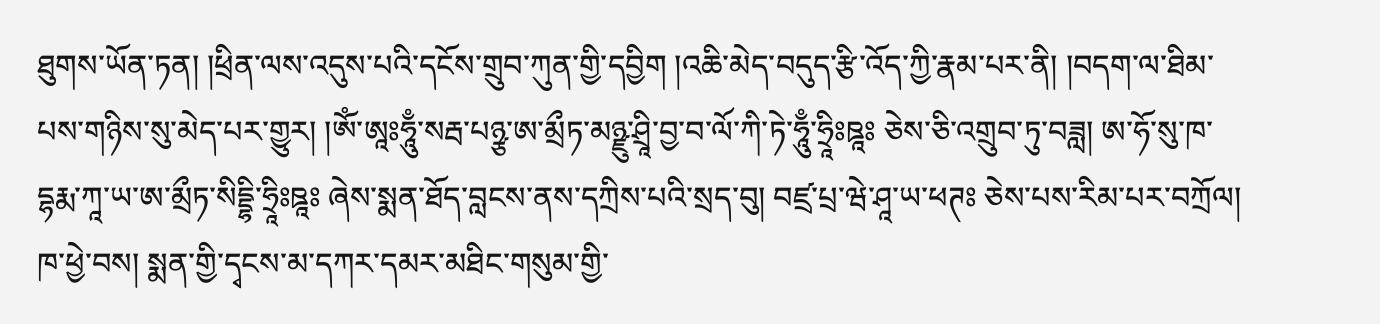ཐུགས་ཡོན་ཏན། །ཕྲིན་ལས་འདུས་པའི་དངོས་གྲུབ་ཀུན་གྱི་དབྱིག །འཆི་མེད་བདུད་རྩི་འོད་ཀྱི་རྣམ་པར་ནི། །བདག་ལ་ཐིམ་པས་གཉིས་སུ་མེད་པར་གྱུར། །ཨོཾ་ཨཱཿཧཱུྃ་སརྦ་པཉྩ་ཨ་མྲྀཏ་མཉྫུ་ཤྲཱི་བྱ་བ་ལོ་ཀི་ཏེ་ཧཱུྃ་ཧྲཱིཿཋཱཿ ཅེས་ཅི་འགྲུབ་ཏུ་བཟླ། ཨ་ཧོ་སུ་ཁ་དྷརྨ་ཀཱ་ཡ་ཨ་མྲྀཏ་སིདྡྷི་ཧྲཱིཿཋཱཿ ཞེས་སྨན་ཐོད་བླངས་ནས་དཀྲིས་པའི་སྲད་བུ། བཛྲ་པྲ་ཝེ་ཤཱ་ཡ་ཕཊཿ ཅེས་པས་རིམ་པར་བཀྲོལ། ཁ་ཕྱེ་བས། སྨན་གྱི་དྭངས་མ་དཀར་དམར་མཐིང་གསུམ་གྱི་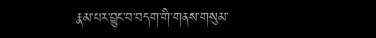རྣམ་པར་བྱུང་བ་བདག་གི་གནས་གསུམ་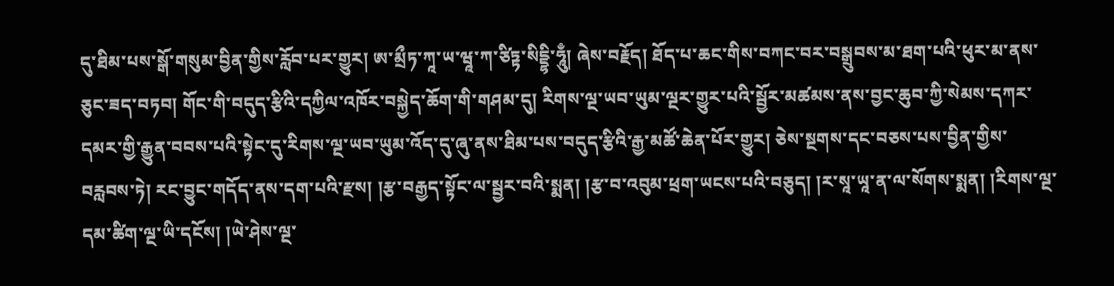དུ་ཐིམ་པས་སྒོ་གསུམ་བྱིན་གྱིས་རློབ་པར་གྱུར། ཨ་མྲྀཏ་ཀཱ་ཡ་ཝཱ་ཀ་ཙིཏྟ་སིདྡྷི་ཧཱུྃ། ཞེས་བརྗོད། ཐོད་པ་ཆང་གིས་བཀང་བར་བསྒྲུབས་མ་ཐག་པའི་ཕུར་མ་ནས་ཅུང་ཟད་བཏབ། གོང་གི་བདུད་རྩིའི་དཀྱིལ་འཁོར་བསྐྱེད་ཆོག་གི་གཤམ་དུ། རིགས་ལྔ་ཡབ་ཡུམ་ལྔར་གྱུར་པའི་སྦྱོར་མཚམས་ནས་བྱང་ཆུབ་ཀྱི་སེམས་དཀར་དམར་གྱི་རྒྱུན་བབས་པའི་སྟེང་དུ་རིགས་ལྔ་ཡབ་ཡུམ་འོད་དུ་ཞུ་ནས་ཐིམ་པས་བདུད་རྩིའི་རྒྱ་མཚོ་ཆེན་པོར་གྱུར། ཅེས་སྔགས་དང་བཅས་པས་བྱིན་གྱིས་བརླབས་ཏེ། རང་བྱུང་གདོད་ནས་དག་པའི་རྫས། །རྩ་བརྒྱད་སྟོང་ལ་སྦྱར་བའི་སྨན། །རྩ་བ་འབུམ་ཕྲག་ཡངས་པའི་བཅུད། །ར་སཱ་ཡཱ་ན་ལ་སོགས་སྨན། །རིགས་ལྔ་དམ་ཚིག་ལྔ་ཡི་དངོས། །ཡེ་ཤེས་ལྔ་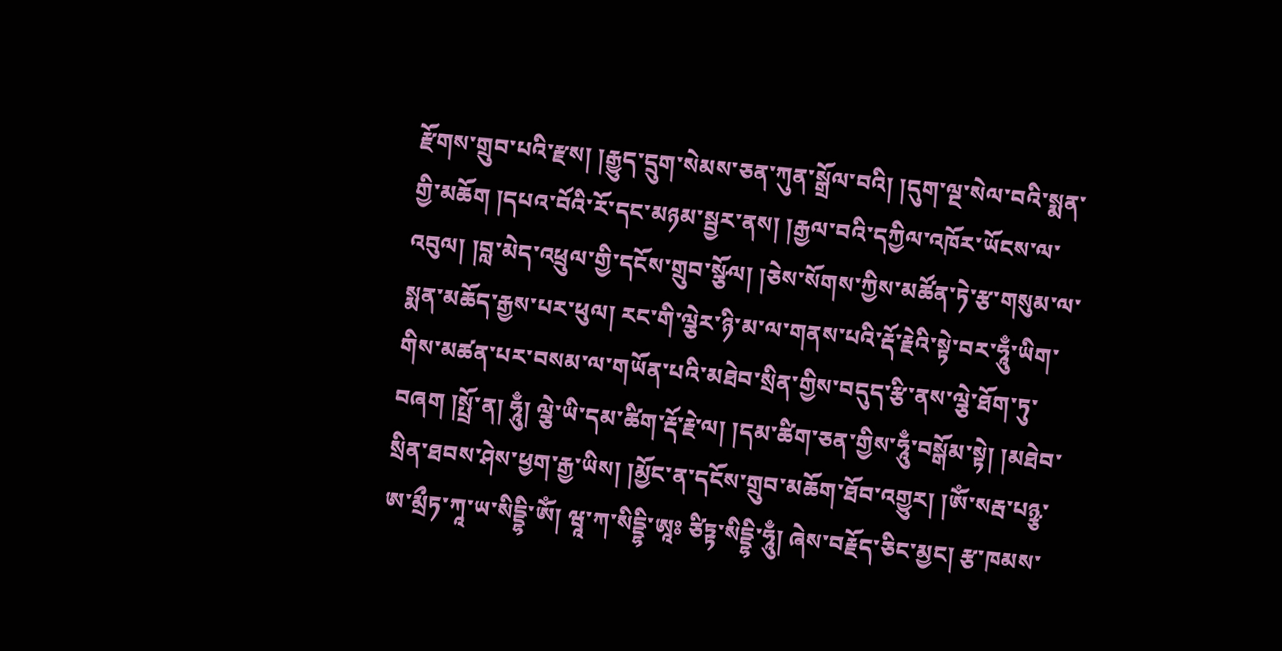རྫོགས་གྲུབ་པའི་རྫས། །རྒྱུད་དྲུག་སེམས་ཅན་ཀུན་སྒྲོལ་བའི། །དུག་ལྔ་སེལ་བའི་སྨན་གྱི་མཆོག །དཔའ་བོའི་རོ་དང་མཉམ་སྦྱར་ནས། །རྒྱལ་བའི་དཀྱིལ་འཁོར་ཡོངས་ལ་འབུལ། །བླ་མེད་འཕྲུལ་གྱི་དངོས་གྲུབ་སྩོལ། །ཅེས་སོགས་ཀྱིས་མཚོན་ཏེ་རྩ་གསུམ་ལ་སྨན་མཆོད་རྒྱས་པར་ཕུལ། རང་གི་ལྕེར་ཉི་མ་ལ་གནས་པའི་རྡོ་རྗེའི་སྟེ་བར་ཧཱུྃ་ཡིག་གིས་མཚན་པར་བསམ་ལ་གཡོན་པའི་མཐེབ་སྲིན་གྱིས་བདུད་རྩི་ནས་ལྕེ་ཐོག་ཏུ་བཞག །སྤྲོ་ན། ཧཱུྃ། ལྕེ་ཡི་དམ་ཚིག་རྡོ་རྗེ་ལ། །དམ་ཚིག་ཅན་གྱིས་ཧཱུྃ་བསྒོམ་སྟེ། །མཐེབ་སྲིན་ཐབས་ཤེས་ཕྱག་རྒྱ་ཡིས། །མྱོང་ན་དངོས་གྲུབ་མཆོག་ཐོབ་འགྱུར། །ཨོཾ་སརྦ་པཉྩ་ཨ་མྲྀཏ་ཀཱ་ཡ་སིདྡྷི་ཨོཾ། ཝཱ་ཀ་སིདྡྷི་ཨཱཿ ཙིཏྟ་སིདྡྷི་ཧཱུྃ། ཞེས་བརྗོད་ཅིང་མྱང། རྩ་ཁམས་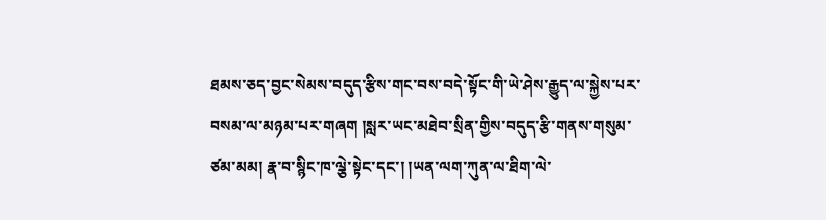ཐམས་ཅད་བྱང་སེམས་བདུད་རྩིས་གང་བས་བདེ་སྟོང་གི་ཡེ་ཤེས་རྒྱུད་ལ་སྐྱེས་པར་བསམ་ལ་མཉམ་པར་གཞག །སླར་ཡང་མཐེབ་སྲིན་གྱིས་བདུད་རྩི་གནས་གསུམ་ཙམ་མམ། རྣ་བ་སྙིང་ཁ་ལྕེ་སྟེང་དང་། །ཡན་ལག་ཀུན་ལ་ཐིག་ལེ་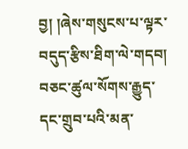བྱ། །ཞེས་གསུངས་པ་ལྟར་བདུད་རྩིས་ཐིག་ལེ་གདབ། བཅང་ཚུལ་སོགས་རྒྱུད་དང་གྲུབ་པའི་མན་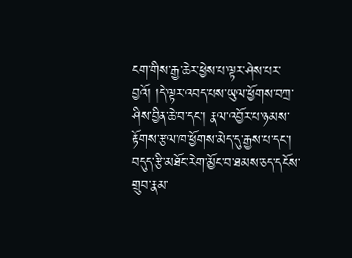ངག་གིས་རྒྱ་ཆེར་ཕྱེས་པ་ལྟར་ཤེས་པར་བྱའོ། །དེ་ལྟར་འབད་པས་ཡུལ་ཕྱོགས་བཀྲ་ཤིས་བྱིན་ཆེ་བ་དང་། རྣལ་འབྱོར་པ་ཉམས་རྟོགས་རྩལ་ཁ་ཕྱོགས་མེད་དུ་རྒྱས་པ་དང་། བདུད་རྩི་མཐོང་རེག་མྱོང་བ་ཐམས་ཅད་དངོས་གྲུབ་རྣམ་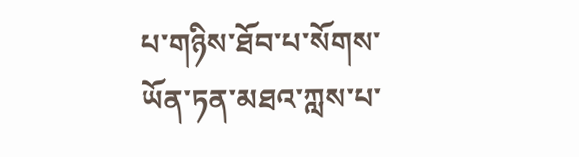པ་གཉིས་ཐོབ་པ་སོགས་ཡོན་ཏན་མཐའ་ཀླས་པ་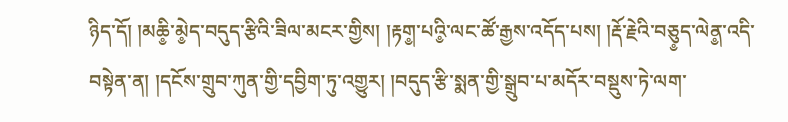ཉིད་དོ། །མཆི༵་མེ༵ད་བདུད་རྩིའི་ཟིལ་མངར་གྱིས། །རྟག༵་པའི༵་ལང་ཚོ་རྒྱས་འདོད་པས། །རྡོ་རྗེའི་བཅུ༵ད་ལེན༵་འདི་བསྟེན་ན། །དངོས་གྲུབ་ཀུན་གྱི་དབྱིག་ཏུ་འགྱུར། །བདུད་རྩི་སྨན་གྱི་སྒྲུབ་པ་མདོར་བསྡུས་ཏེ་ལག་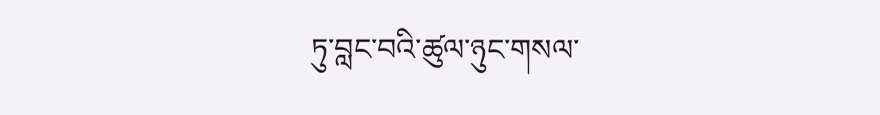ཏུ་བླང་བའི་ཚུལ་ཉུང་གསལ་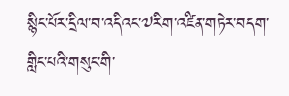སྙིང་པོར་དྲིལ་བ་འདིའང་༧རིག་འཛིན་གཏེར་བདག་གླིང་པའི་གསུང་གི་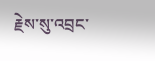རྗེས་སུ་འབྲང་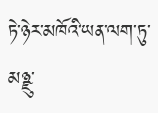ཏེ་ཉེར་མཁོའི་ཡན་ལག་ཏུ་མཉྫུ་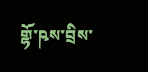གྷོ་ཥས་བྲིས་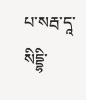པ་སརྦ་དཱ་སིདྡྷི་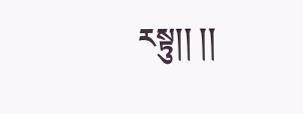རསྟུ།། །།